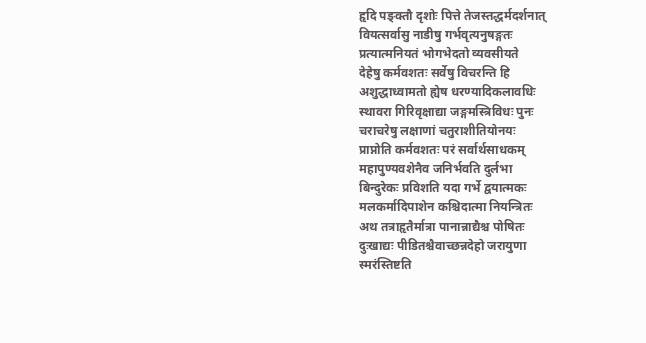हृदि पङ्क्तौ दृशोः पित्ते तेजस्तद्धर्मदर्शनात्
वियत्सर्वासु नाडीषु गर्भवृत्यनुषङ्गतः
प्रत्यात्मनियतं भोगभेदतो व्यवसीयते
देहेषु कर्मवशतः सर्वेषु विचरन्ति हि
अशुद्धाध्वामतो ह्येष धरण्यादिकलावधिः
स्थावरा गिरिवृक्षाद्या जङ्गमस्त्रिविधः पुनः
चराचरेषु लक्षाणां चतुराशीतियोनयः
प्राप्नोति कर्मवशतः परं सर्वार्थसाधकम्
महापुण्यवशेनैव जनिर्भवति दुर्लभा
बिन्दुरेकः प्रविशति यदा गर्भे द्वयात्मकः
मलकर्मादिपाशेन कश्चिदात्मा नियन्त्रितः
अथ तत्राहृतैर्मात्रा पानान्नाद्यैश्च पोषितः
दुःखाद्यः पीडितश्चैवाच्छन्नदेहो जरायुणा
स्मरंस्तिष्टति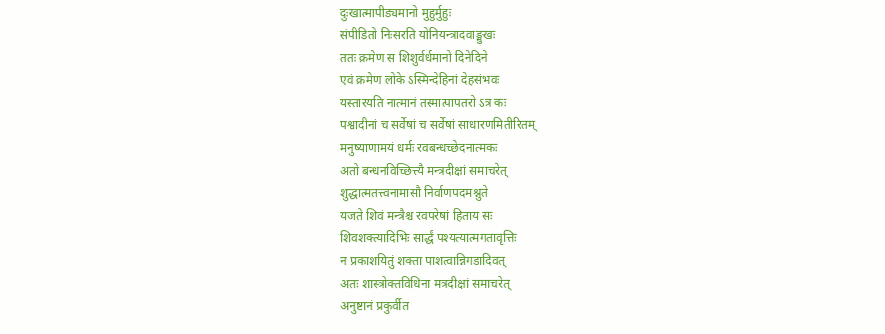दुःखात्मापीड्यमानो मुहुर्मुहुः
संपीडितो निःसरति योनियन्त्रादवाङ्मुखः
ततः क्रमेण स शिशुर्वर्धमानो दिनेदिने
एवं क्रमेण लोके ऽस्मिन्देहिनां देहसंभवः
यस्तारयति नात्मानं तस्मात्पापतरो ऽत्र कः
पश्वादीनां च सर्वेषां च सर्वेषां साधारणमितीरितम्
मनुष्याणामयं धर्मः रवबन्धच्छेदनात्मकः
अतो बन्धनविच्छित्त्यै मन्त्रदीक्षां समाचरेत्
शुद्धात्मतत्त्वनामासौ निर्वाणपदमश्नुते
यजते शिवं मन्त्रैश्च रवपरेषां हिताय सः
शिवशक्त्यादिभिः सार्द्धं पश्यत्यात्मगतावृत्तिः
न प्रकाशयितुं शक्ता पाशत्वान्निगडादिवत्
अतः शास्त्रोक्तविधिना मत्रदीक्षां समाचरेत्
अनुष्टानं प्रकुर्वीत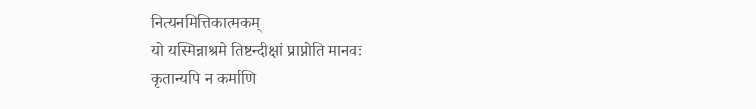नित्यनमित्तिकात्मकम्
यो यस्मिन्नाश्रमे तिष्टन्दीक्षां प्राप्नोति मानवः
कृतान्यपि न कर्माणि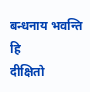बन्धनाय भवन्ति हि
दीक्षितो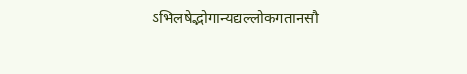ऽभिलषेद्भोगान्यद्यल्लोकगतानसौ